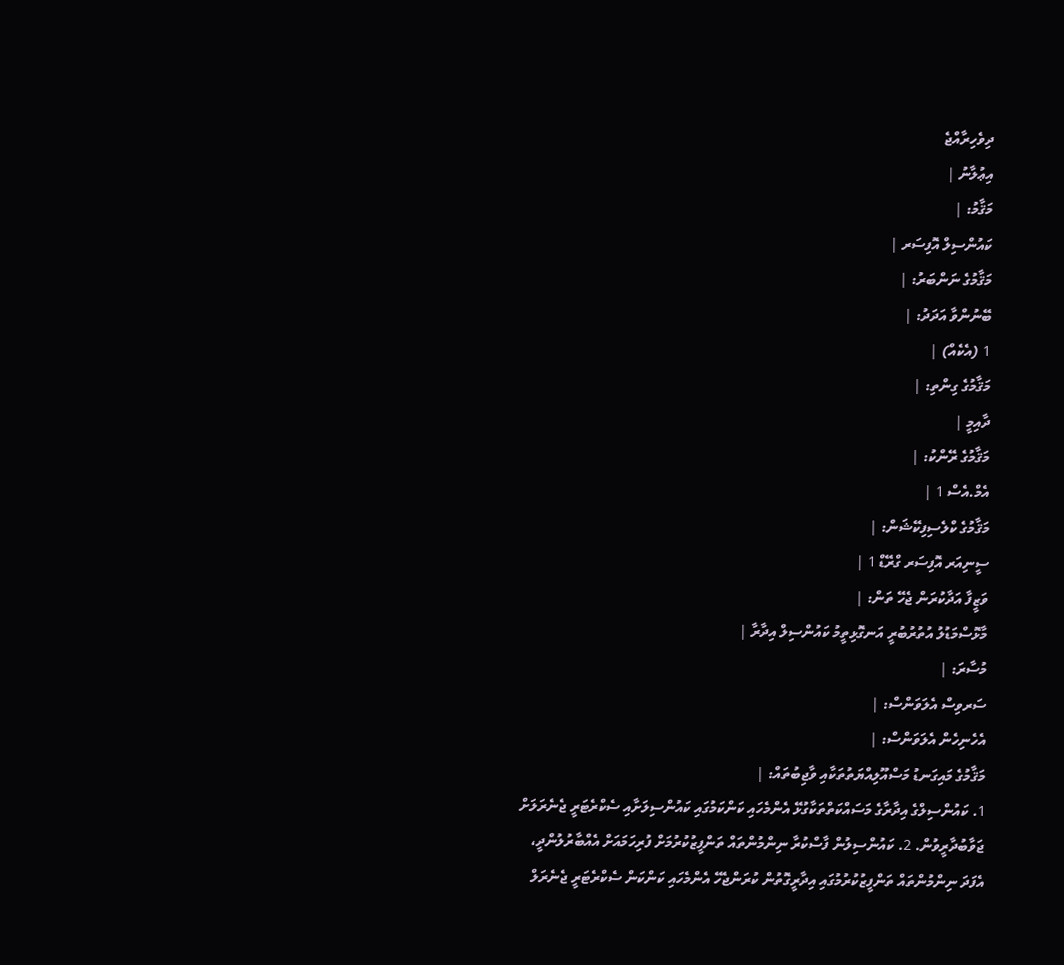ދިވެހިރާއްޖެ
އިޢުލާނު |
މަޤާމު: |
ކައުންސިލް އޮފިސަރ |
މަޤާމުގެ ނަންބަރު: |
ބޭނުންވާ އަދަދު: |
1 (އެކެއް) |
މަޤާމުގެ ގިންތި: |
ދާއިމީ |
މަޤާމުގެ ރޭންކު: |
އެމް.އެސް 1 |
މަޤާމުގެ ކްލެސިފިކޭޝަން: |
ސީނިއަރ އޮފިސަރ ގްރޭޑް 1 |
ވަޒީފާ އަދާކުރަން ޖެހޭ ތަން: |
މާޅޮސްމަޑުލު އުތުރުބުރީ އަނގޮޅިތީމު ކައުންސިލް އިދާރާ |
މުސާރަ: |
ސަރވިސް އެލަވަންސް: |
އެހެނިހެން އެލަވަންސް: |
މަޤާމުގެ މައިގަނޑު މަސްއޫލިއްޔަތުތަކާއި ވާޖިބުތައް: |
1. ކައުންސިލްގެ އިދާރާގެ މަސައްކަތްތަކާގުޅޭ އެންމެހައި ކަންކަމުގައި ކައުންސިލަށާއި ސެކްރެޓަރީ ޖެނެރަލަށް ޖަވާބުދާރީވުން. 2. ކައުންސިލުން ފާސްކުރާ ނިންމުންތައް ތަންފީޒުކުރުމަށް ފުރިހަމައަށް އެއްބާރުލުންދީ، އެފަދަ ނިންމުންތައް ތަންފީޒުކުރުމުގައި އިދާރީގޮތުން ކުރަންޖެހޭ އެންމެހައި ކަންކަން ސެކްރެޓަރީ ޖެނެރަލް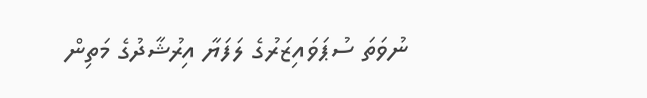ނުވަތަ ސުޕަވައިޒަރުގެ ލަފަޔާ އިރުޝާދުގެ މަތިން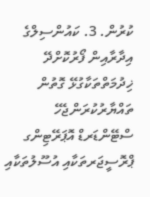ކުރުން. 3. ކައުންސިލްގެ އިދާރާއިން ފޯރުކޮށްދޭ ޚިދުމަތްތަކާގުޅޭ ގޮތުން ތައްޔާރުކުރަންޖެހޭ ސްޓޭންޑަރޑް އޮޕަރޭޓިންގ ޕްރޮސީޖަރތަކާއި އުސޫލުތަކާއި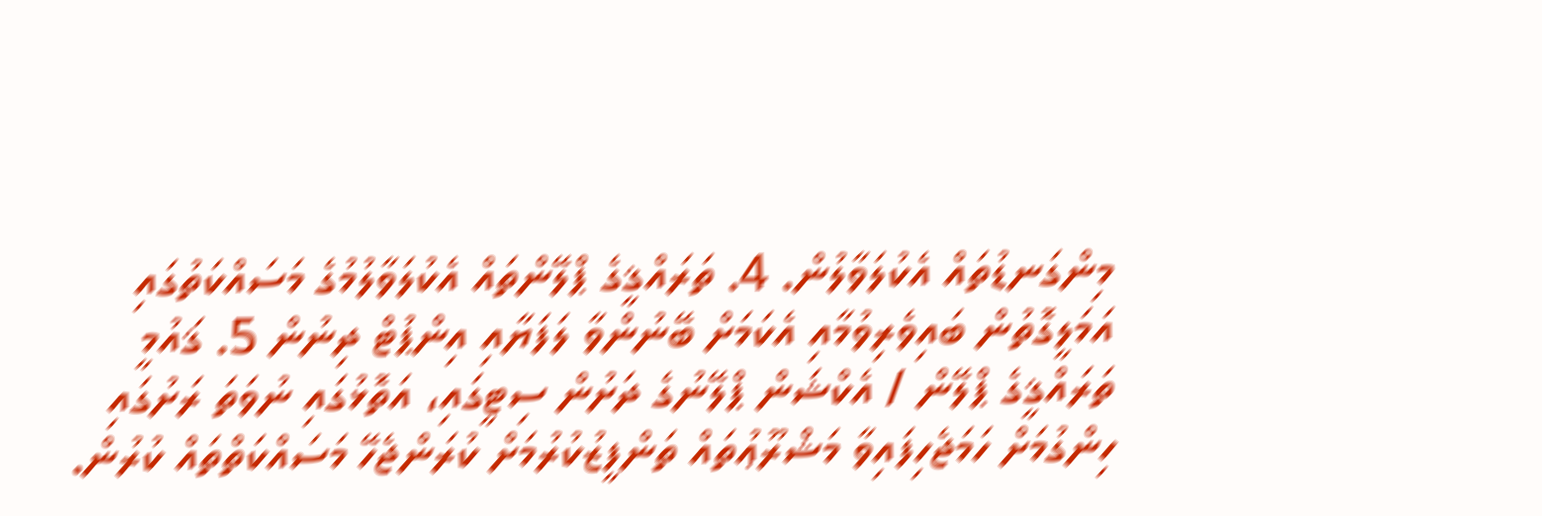މިންގަނޑުތައް އެކުލަވާލުން. 4. ތަރައްޤީގެ ޕްލޭންތައް އެކުލަވާލުމުގެ މަސައްކަތުގައި އަމަލީގޮތުން ބައިވެރިވުމާއި އެކަމަށް ބޭނުންވާ ލަފަޔާއި އިންޕުޓް ދިނުން 5. ޤައުމީ ތަރައްޤީގެ ޕްލޭން / އެކްޝަން ޕްލޭނުގެ ދަށުން ސިޓީގައި، އަތޮޅުގައި ނުވަތަ ރަށުގައި ހިންގުމަށް ހަމަޖެހިފައިވާ މަޝްރޫޢުތައް ތަންފީޒުކުރުމަށް ކުރަންޖެހޭ މަސައްކަތްތައް ކުރުން.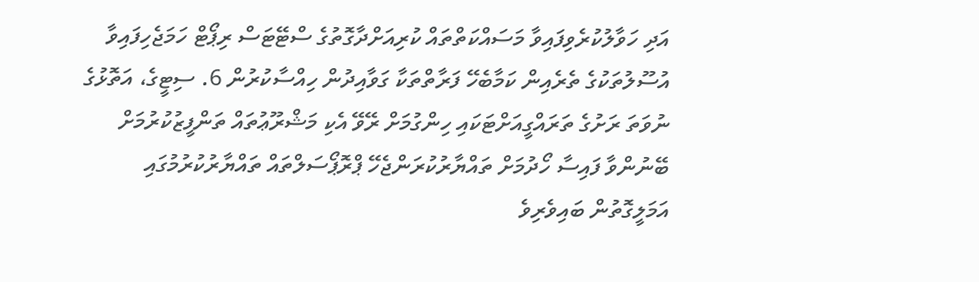އަދި ހަވާލުކުރެވިފައިވާ މަސައްކަތްތައް ކުރިއަށްދާގޮތުގެ ސްޓޭޓަސް ރިޕޯޓް ހަމަޖެހިފައިވާ އުސޫލުތަކުގެ ތެރެއިން ކަމާބެހޭ ފަރާތްތަކާ ގަވާއިދުން ހިއްސާކުރުން 6. ސިޓީގެ، އަތޮޅުގެ ނުވަތަ ރަށުގެ ތަރައްގީއަށްޓަކައި ހިންގުމަށް ރޭވޭ އެކި މަޝްރޫޢުތައް ތަންފީޒުކުރުމަށް ބޭނުންވާ ފައިސާ ހޯދުމަށް ތައްޔާރުކުރަންޖެހޭ ޕްރޮޕޯސަލްތައް ތައްޔާރުކުރުމުގައި އަމަލީގޮތުން ބައިވެރިވެ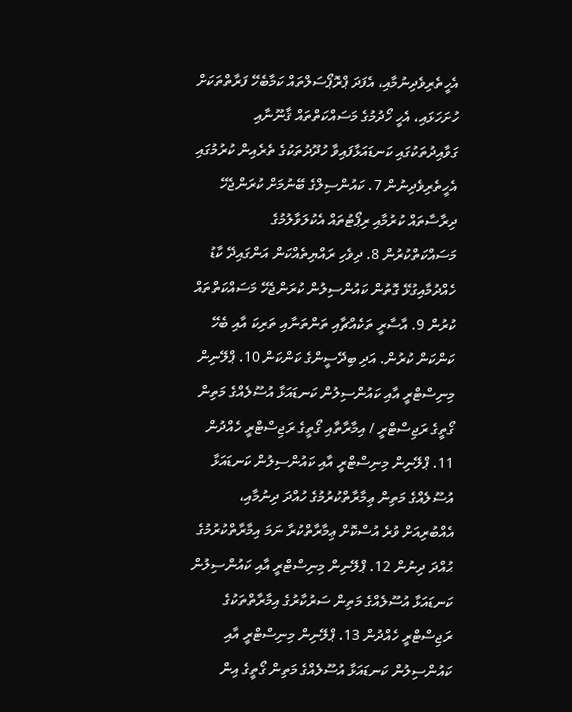އެހީތެރިވެދިނުމާއި، އެފަދަ ޕްރޮޕޯސަލްތައް ކަމާބެހޭ ފަރާތްތަކަށް ހުށަހަޅައި، އެހީ ހޯދުމުގެ މަސައްކަތްތައް ޤާނޫނާއި ގަވާއިދުތަކުގައި ކަނޑައަޅާފައިވާ ހުދޫދުތަކުގެ ތެރެއިން ކުރުމުގައި އެހީތެރިވެދިނުން 7. ކައުންސިލްގެ ބޭނުމަށް ކުރަންޖެހޭ ދިރާސާތައް ކުރުމާއި ރިޕޯޓުތައް އެކުލަވާލުމުގެ މަސައްކަތްކުރުން 8. ދިވެހި ރައްޔިތެއްކަން އަންގައިދޭ ކާޑު ހެއްދުމާއިގުޅޭ ގޮތުން ކައުންސިލުން ކުރަންޖެހޭ މަސައްކަތްތައް ކުރުން 9. އާސާރީ ތަކެއްޗާއި ތަންތަނާއި ތަރިކަ އާއި ބެހޭ ކަންކަން ކުރުން. އަދި ބިދޭސީންގެ ކަންކަން 10. ޕްލޭނިން މިނިސްޓްރީ އާއި ކައުންސިލުން ކަނޑައަޅާ އުސޫލެއްގެ މަތިން ގޯތީގެ ރަޖިސްޓްރީ / އިމާރާތާއި ގޯތީގެ ރަޖިސްޓްރީ ހެއްދުން 11. ޕްލޭނިން މިނިސްޓްރީ އާއި ކައުންސިލުން ކަނޑައަޅާ އުސޫލެއްގެ މަތިން ޢިމާރާތްކުރުމުގެ ހުއްދަ ދިނުމާއި، އެއްބުރިއަށް ވުރެ އުސްކޮށް ޢިމާރާތްކުރާ ނަމަ އިމާރާތްކުރުމުގެ ޙުއްދަ ދިނުން 12. ޕްލޭނިން މިނިސްޓްރީ އާއި ކައުންސިލުން ކަނޑައަޅާ އުސޫލެއްގެ މަތިން ސަރުކާރުގެ އިމާރާތްތަކުގެ ރަޖިސްޓްރީ ހެއްދުން 13. ޕްލޭނިން މިނިސްޓްރީ އާއި ކައުންސިލުން ކަނޑައަޅާ އުސޫލެއްގެ މަތިން ގޯތީގެ އިން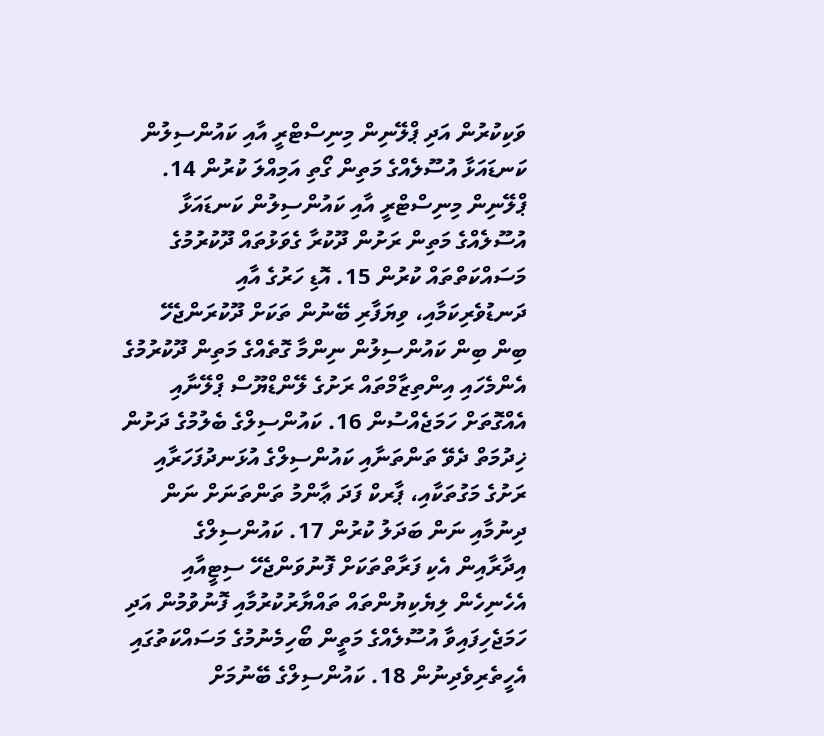ވަކިކުރުން އަދި ޕްލޭނިން މިނިސްޓްރީ އާއި ކައުންސިލުން ކަނޑައަޅާ އުސޫލެއްގެ މަތިން ގޯތި އަމިއްލަ ކުރުން 14. ޕްލޭނިން މިނިސްޓްރީ އާއި ކައުންސިލުން ކަނޑައަޅާ އުސޫލެއްގެ މަތިން ރަށުން ދޫކުރާ ގެވަޅުތައް ދޫކުރުމުގެ މަސައްކަތްތައް ކުރުން 15. އޮޑި ހަރުގެ އާއި ދަނޑުވެރިކަމާއި، ވިޔަފާރި ބޭނުން ތަކަށް ދޫކުރަންޖެހޭ ބިން ބިން ކައުންސިލުން ނިންމާ ގޮތެއްގެ މަތިން ދޫކުރުމުގެ އެންމެހައި އިންތިޒާމްތައް ރަށުގެ ލޭންޑްޔޫސް ޕްލޭނާއި އެއްގޮތަށް ހަމަޖެއްސުން 16. ކައުންސިލްގެ ބެލުމުގެ ދަށުން ޚިދުމަތް ދެވޭ ތަންތަނާއި ކައުންސިލްގެ އުޅަނދުފަހަރާއި ރަށުގެ މަގުތަކާއި، ޕާރކް ފަދަ ޢާންމު ތަންތަނަށް ނަން ދިނުމާއި ނަން ބަދަލު ކުރުން 17. ކައުންސިލްގެ އިދާރާއިން އެކި ފަރާތްތަކަށް ފޮނުވަންޖެހޭ ސިޓީއާއި އެހެނިހެން ލިޔެކިޔުންތައް ތައްޔާރުކުރުމާއި ފޮނުވުމުން އަދި ހަމަޖެހިފައިވާ އުސޫލެއްގެ މަތީން ބޯހިމެނުމުގެ މަސައްކަތުގައި އެހީތެރިވެދިނުން 18. ކައުންސިލްގެ ބޭނުމަށް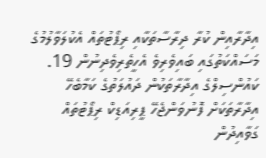އިދާރާއިން ކުރާ ދިރާސާތަކާއި ރިޕޯޓުތައް އެކުލަވާލުމުގެ މަސައްކަތުގައި ބައިވެރިވެ އެހީތެރިވެދިނުން 19. ކައުންސިލްގެ އިދާރާތަކުން ދައުލަތުގެ ކަމާބެހޭ އިދާރާތަކަށް ފޮނުވަންޖެހޭ ޕީރިއަޑިކް ރިޕޯޓުތައް ގަވާއިދުން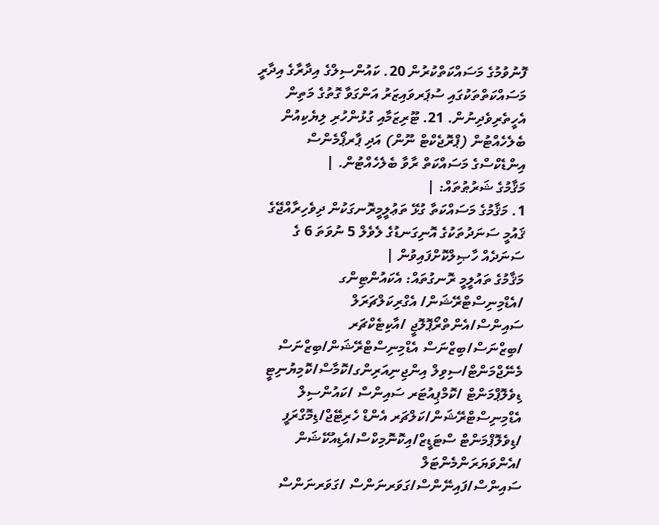ފޮނުވުމުގެ މަސައްކަތްކުރުން 20. ކައުންސިލްގެ އިދާރާގެ އިދާރީ މަސައްކަތްތަކުގައި ސުޕަރވައިޒަރު އަންގަވާ ގޮތުގެ މަތިން އެހީތެރިވެދިނުން. 21. ޓޫރިޒަމާއި ގުޅުންހުރި ލިޔެކިއުން ބެލެހެއްޓުން (ޕްރޮޖެކްޓް ނޫން) އަދި ޕާރޕޯމެންސް އިންޑެކްސްގެ މަސައްކަތް ރާވާ ބެލެހެއްޓުން. |
މަޤާމުގެ ޝަރުޠުތައް: |
1. މަޤާމުގެ މަސައްކަތާ ގުޅޭ ތަޢުލީމީރޮނގަކުން ދިވެހިރާއްޖޭގެ ޤައުމީ ސަނަދުތަކުގެ އޮނިގަނޑުގެ ލެވެލް 5 ނުވަތަ 6 ގެ ސަނަދެއް ހާޞިލްކޮށްފައިވުން |
މަޤާމުގެ ތައުލީމީ ރޮނގުތައް: އެކައުންޓިންގ /އެޑްމިނިސްޓްރޭޝަން/ އެގްރިކަލްޗަރަލް ސައިންސް/އެންތްރޯޕޮލޮޖީ /އާކިޓެކްޗަރ /ބިޒްނަސް/ބިޒްނަސް އެޑްމިނިސްޓްރޭޝަން/ބިޒްނަސް މެނޭޖްމަންޓް/ސިވިލް އިންޖިނިއަރިންގ/ކޮމާސް/ކޮމިޔުނިޓީ ޑިވެލޮޕްމަންޓް /ކޮމްޕިއުޓަރ ސައިންސް /ކައުންސިލް އެޑްމިނިސްޓްރޭޝަން/ކަލްޗަރ އެންޑް ހެރިޓޭޖް/ޑިމޮގްރަފީ /ޑިވެލޮޕްމަންޓް ސްޓަޑީޒް/އިކޮނޮމިކްސް/އެޑިއުކޭޝަން /އެންވަޔަރަންމެންޓަލް ސައިންސް/ފައިނޭންސް/ގަވަރނަންސް /ގަވަރނަންސް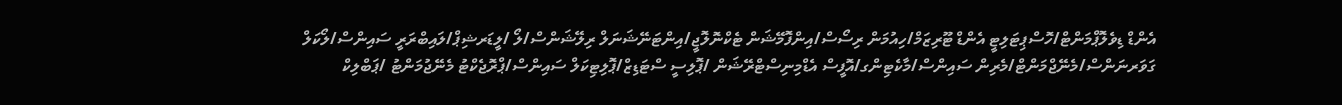އެންޑް ޑިވެލޮޕްމަންޓް/ހޮސްޕިޓަލިޓީ އެންޑް ޓޫރިޒަމް/ހިއުމަން ރިސޯސް/އިންފޮމޭޝަން ޓެކްނޮލޮޖީ/އިންޓަނޭޝަނަލް ރިލޭޝަންސް/ލޯ /ލީޑަރޝިޕް/ލައިބްރަރީ ސައިންސް/ލޯކަލް ގަވަރނަންސް/މެނޭޖްމަންޓް/މެރިން ސައިންސް/މާކެޓިންގ/އޮފީސް އެޑްމިނިސްޓްރޭޝަން /ޕޮލިސީ ސްޓަޑިޒް/ޕޮލިޓިކަލް ސައިންސް/ޕްރޮޖެކްޓު މެނޭޖުމަންޓު /ޕަބްލިކް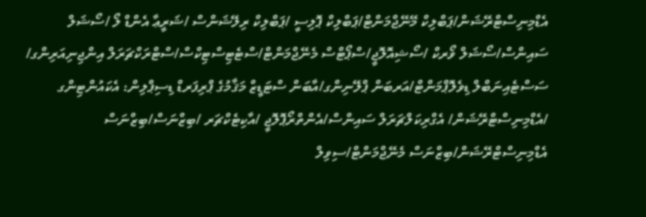އެޑްމިނިސްޓްރޭޝަން/ޕަބްލިކް މޭނޭޖްމަންޓް/ޕަބްލިކް ޕޮލިސީ /ޕަބްލިކް ރިލޭޝަންސް /ޝަރީޢާ އެންޑް ލޯ /ސޯޝަލް ސައިންސް/ސޯޝަލް ވޯރކް /ސޯޝިއޮލޮޖީ/ސްޕޯޓްސް މެނޭޖްމަންޓް/ސްޓެޓިސްޓިކްސް/ސްޓްރަކްޗަރަލް އިންޖިނިއަރިންގ/ ސަސްޓެއިނަބްލް ޑިވެލޮޕްމަންޓް/އަރބަން ޕްލޭނިންގ/އާބަން ސްޓަޑީޒް މަޤާމުގެ ޕްރިފަރޑް ޑިސިޕްލިން: އެކައުންޓިންގ /އެޑްމިނިސްޓްރޭޝަން/ އެގްރިކަލްޗަރަލް ސައިންސް/އެންތްރޯޕޮލޮޖީ /އާކިޓެކްޗަރ /ބިޒްނަސް/ބިޒްނަސް އެޑްމިނިސްޓްރޭޝަން/ބިޒްނަސް މެނޭޖްމަންޓް/ސިވިލް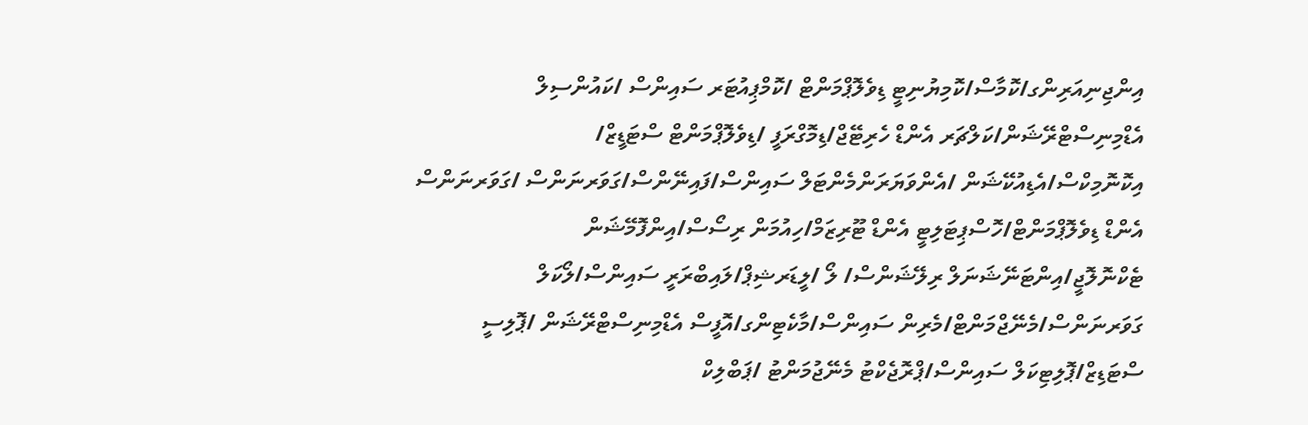އިންޖިނިއަރިންގ/ކޮމާސް/ކޮމިޔުނިޓީ ޑިވެލޮޕްމަންޓް /ކޮމްޕިއުޓަރ ސައިންސް /ކައުންސިލް އެޑްމިނިސްޓްރޭޝަން/ކަލްޗަރ އެންޑް ހެރިޓޭޖް/ޑިމޮގްރަފީ /ޑިވެލޮޕްމަންޓް ސްޓަޑީޒް/ އިކޮނޮމިކްސް/އެޑިއުކޭޝަން /އެންވަޔަރަންމެންޓަލް ސައިންސް/ފައިނޭންސް/ގަވަރނަންސް /ގަވަރނަންސް އެންޑް ޑިވެލޮޕްމަންޓް/ހޮސްޕިޓަލިޓީ އެންޑް ޓޫރިޒަމް/ހިއުމަން ރިސޯސް/އިންފޮމޭޝަން ޓެކްނޮލޮޖީ/އިންޓަނޭޝަނަލް ރިލޭޝަންސް/ ލޯ /ލީޑަރޝިޕް/ލައިބްރަރީ ސައިންސް/ލޯކަލް ގަވަރނަންސް/މެނޭޖްމަންޓް/މެރިން ސައިންސް/މާކެޓިންގ/އޮފީސް އެޑްމިނިސްޓްރޭޝަން /ޕޮލިސީ ސްޓަޑިޒް/ޕޮލިޓިކަލް ސައިންސް/ޕްރޮޖެކްޓު މެނޭޖުމަންޓު /ޕަބްލިކް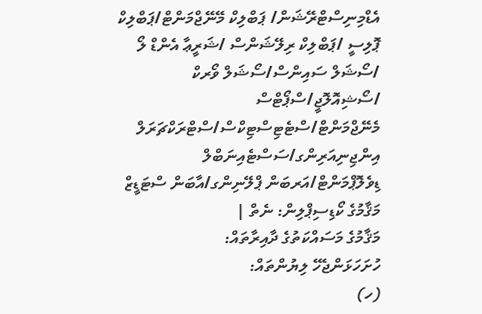އެޑްމިނިސްޓްރޭޝަން/ ޕަބްލިކް މޭނޭޖްމަންޓް/ޕަބްލިކް ޕޮލިސީ /ޕަބްލިކް ރިލޭޝަންސް /ޝަރީޢާ އެންޑް ލޯ /ސޯޝަލް ސައިންސް/ސޯޝަލް ވޯރކް /ސޯޝިއޮލޮޖީ/ސްޕޯޓްސް މެނޭޖްމަންޓް/ސްޓެޓިސްޓިކްސް/ސްޓްރަކްޗަރަލް އިންޖިނިއަރިންގ/ސަސްޓެއިނަބްލް ޑިވެލޮޕްމަންޓް/އަރބަން ޕްލޭނިންގ/އާބަން ސްޓަޑީޒް މަޤާމުގެ ކޯޑިސިޕްލިން: ނެތް |
މަޤާމުގެ މަސައްކަތުގެ ދާއިރާތައް:
ހުށަހަޅަންޖެހޭ ލިޔުންތައް:
(ހ)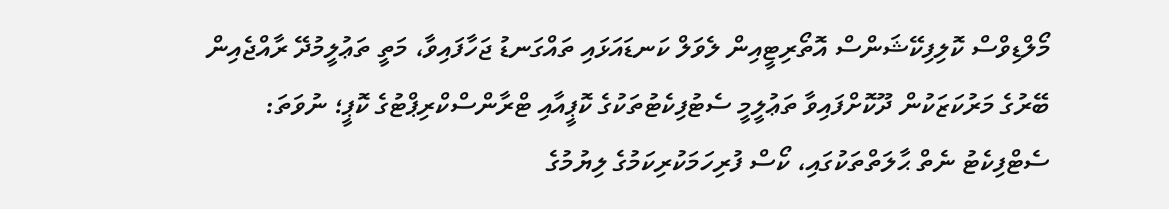މޯލްޑިވްސް ކޮލިފިކޭޝަންސް އޮތޯރިޓީއިން ލެވަލް ކަނޑައަޅައި ތައްގަނޑު ޖަހާފައިވާ، މަތީ ތަޢުލީމުދޭ ރާއްޖެއިން ބޭރުގެ މަރުކަޒަކުން ދޫކޮށްފައިވާ ތަޢުލީމީ ސެޓުފިކެޓުތަކުގެ ކޮޕީއާއި ޓްރާންސްކްރިޕްޓުގެ ކޮޕީ؛ ނުވަތަ: ސެޓްފިކެޓު ނެތް ޙާލަތްތަކުގައި، ކޯސް ފުރިހަމަކުރިކަމުގެ ލިޔުމުގެ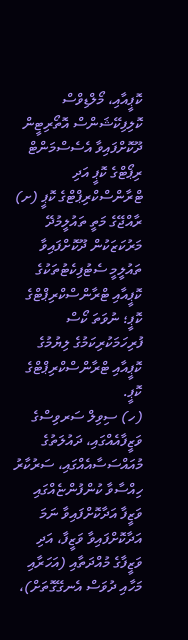ކޮޕީއާއި، މޯލްޑިވްސް ކޮލިފިކޭޝަންސް އޮތޯރިޓީން ދޫކޮށްފައިވާ އެސެސްމަންޓް ރިޕޯޓްގެ ކޮޕީ އަދި ޓްރާންސްކްރިޕްޓްގެ ކޮޕީ (ށ) ރާއްޖޭގެ މަތީ ތައުލީމުދޭ މަރުކަޒަކުން ދޫކޮށްފައިވާ ތައުލީމީ ސެޓުފިކެޓުތަކުގެ ކޮޕީއާއި ޓްރާންސްކްރިޕްޓްގެ ކޮޕީ؛ ނުވަތަ ކޯސް ފުރިހަމަކުރިކަމުގެ ލިޔުމުގެ ކޮޕީއާއި ޓްރާންސްކްރިޕްޓްގެ ކޮޕީ.
(ހ) ސިވިލް ސަރވިސްގެ ވަޒީފާއެއްގައި، ދައުލަތުގެ މުއައްސަސާއެއްގައި، ސަރުކާރު ހިއްސާވާ ކުންފުންޏެއްގައި ވަޒީފާ އަދާކޮށްފައިވާ ނަމަ އަދާކޮށްފައިވާ ވަޒީފާ، އަދި ވަޒީފާގެ މުއްދަތާއި (އަހަރާއި މަހާއި ދުވަސް އެނގޭގޮތަށް)،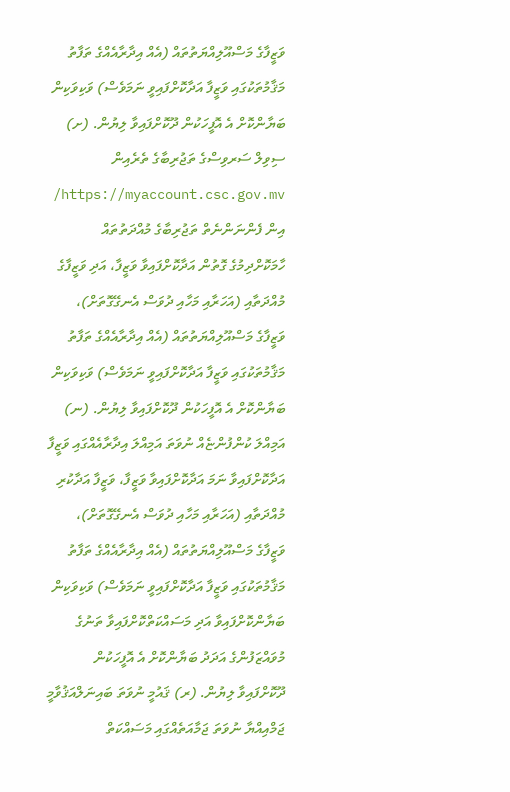ވަޒީފާގެ މަސްއޫލިއްޔަތުތައް (އެއް އިދާރާއެއްގެ ތަފާތު މަޤާމުތަކުގައި ވަޒީފާ އަދާކޮށްފައިވީ ނަމަވެސް) ވަކިވަކިން ބަޔާންކޮށް އެ އޮފީހަކުން ދޫކޮށްފައިވާ ލިޔުން. (ށ) ސިވިލް ސަރވިސްގެ ތަޖުރިބާގެ ތެރެއިން https://myaccount.csc.gov.mv/ އިން ފެންނަންނެތް ތަޖުރިބާގެ މުއްދަތުތައް ހާމަކޮށްދިމުގެ ގޮތުން އަދާކޮށްފައިވާ ވަޒީފާ، އަދި ވަޒީފާގެ މުއްދަތާއި (އަހަރާއި މަހާއި ދުވަސް އެނގޭގޮތަށް)، ވަޒީފާގެ މަސްއޫލިއްޔަތުތައް (އެއް އިދާރާއެއްގެ ތަފާތު މަޤާމުތަކުގައި ވަޒީފާ އަދާކޮށްފައިވީ ނަމަވެސް) ވަކިވަކިން ބަޔާންކޮށް އެ އޮފީހަކުން ދޫކޮށްފައިވާ ލިޔުން. (ނ) އަމިއްލަ ކުންފުންޏެއް ނުވަތަ އަމިއްލަ އިދާރާއެއްގައި ވަޒީފާ އަދާކޮށްފައިވާ ނަމަ އަދާކޮށްފައިވާ ވަޒީފާ، ވަޒީފާ އަދާކުރި މުއްދަތާއި (އަހަރާއި މަހާއި ދުވަސް އެނގޭގޮތަށް)، ވަޒީފާގެ މަސްއޫލިއްޔަތުތައް (އެއް އިދާރާއެއްގެ ތަފާތު މަޤާމުތަކުގައި ވަޒީފާ އަދާކޮށްފައިވީ ނަމަވެސް) ވަކިވަކިން ބަޔާންކޮށްފައިވާ އަދި މަސައްކަތްކޮށްފައިވާ ތަނުގެ މުވައްޒަފުންގެ އަދަދު ބަޔާންކޮށް އެ އޮފީހަކުން ދޫކޮށްފައިވާ ލިޔުން. (ރ) ޤައުމީ ނުވަތަ ބައިނަލްއަޤުވާމީ ޖަމްއިއްޔާ ނުވަތަ ޖަމާއަތެއްގައި މަސައްކަތް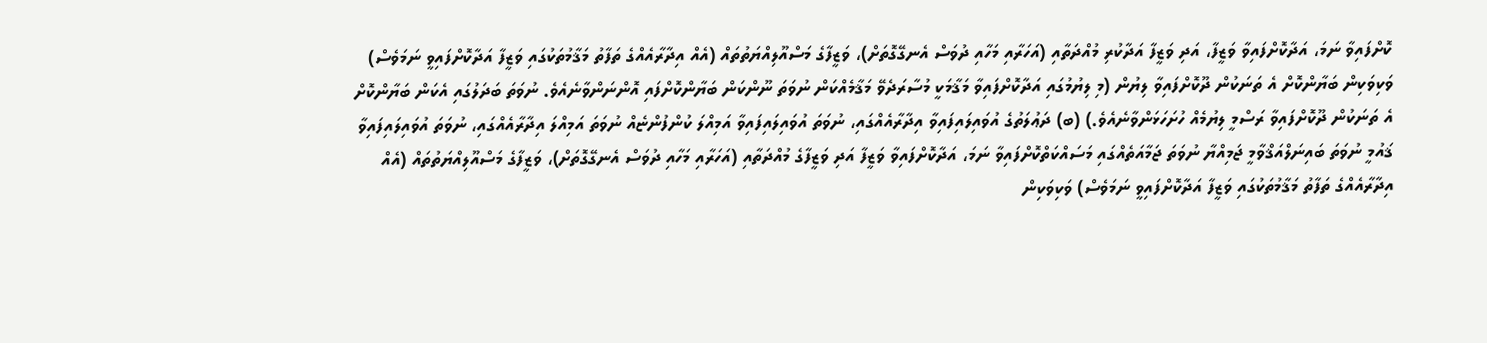ކޮށްފައިވާ ނަމަ، އަދާކޮށްފައިވާ ވަޒީފާ، އަދި ވަޒީފާ އަދާކުރި މުއްދަތާއި (އަހަރާއި މަހާއި ދުވަސް އެނގޭގޮތަށް)، ވަޒީފާގެ މަސްއޫލިއްޔަތުތައް (އެއް އިދާރާއެއްގެ ތަފާތު މަޤާމުތަކުގައި ވަޒީފާ އަދާކޮށްފައިވީ ނަމަވެސް) ވަކިވަކިން ބަޔާންކޮށް އެ ތަނަކުން ދޫކޮށްފައިވާ ލިޔުން (މި ލިޔުމުގައި އަދާކޮށްފައިވާ މަޤާމަކީ މުސާރަދެވޭ މަޤާމެއްކަން ނުވަތަ ނޫންކަން ބަޔާންކޮށްފައި އޮންނަންވާނެއެވެ. ނުވަތަ ބަދަލުގައި އެކަން ބަޔާންކޮށް އެ ތަނަކުން ދޫކޮށްފައިވާ ރަސްމީ ލިޔުމެއް ހުށަހަޅަންވާނެއެވެ.) (ބ) ދަޢުލަތުގެ އުވައިލައިފައިވާ އިދާރާއެއްގައި، ނުވަތަ އުވައިލައިފައިވާ އަމިއްލަ ކުންފުންޏެއް ނުވަތަ އަމިއްލަ އިދާރާއެއްގައި، ނުވަތަ އުވައިލައިފައިވާ ޤައުމީ ނުވަތަ ބައިނަލްއަޤްވާމީ ޖަމިއްޔާ ނުވަތަ ޖަމާއަތެއްގައި މަސައްކަތްކޮށްފައިވާ ނަމަ، އަދާކޮށްފައިވާ ވަޒީފާ އަދި ވަޒީފާގެ މުއްދަތާއި (އަހަރާއި މަހާއި ދުވަސް އެނގޭގޮތަށް)، ވަޒީފާގެ މަސްއޫލިއްޔަތުތައް (އެއް އިދާރާއެއްގެ ތަފާތު މަޤާމުތަކުގައި ވަޒީފާ އަދާކޮށްފައިވީ ނަމަވެސް) ވަކިވަކިން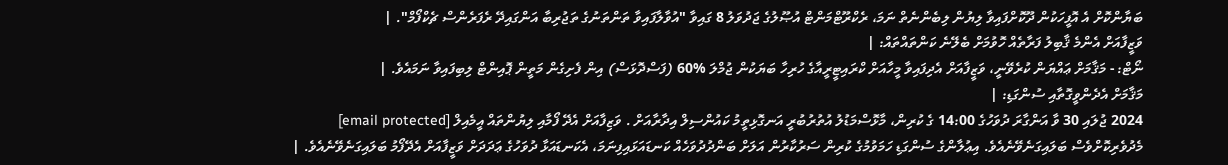ބަޔާންކޮށް އެ އޮފީހަކުން ދޫކޮށްފައިވާ ލިޔުން ލިބެންނެތް ނަމަ، ރެކްރޫޓްމަންޓް އުޞޫލުގެ ޖަދުވަލު 8 ގައިވާ "އުވާލާފައިވާ ތަންތަނުގެ ތަޖުރިބާ އަންގައިދޭ ރެފަރެންސް ޗެކްފޯމް". |
ވަޒީފާއަށް އެންމެ ޤާބިލު ފަރާތެއް ހޮވުމަށް ބެލޭނެ ކަންތައްތައް: |
ނޯޓް: - މަޤާމަށް ޢައްޔަން ކުރެވޭނީ، ވަޒީފާއަށް އެދިފައިވާ މީހާއަށް ކްރައިޓީރީއާގެ ހުރިހާ ބަޔަކުން ޖުމްލަ %60 (ފަސްދޮޅަސް) އިން ފެށިގެން މަތީން ޕޮއިންޓް ލިބިފައިވާ ނަމައެވެ. |
މަޤާމަށް އެދެންވީގޮތާއި ސުންގަޑި: |
2024 ޖުލައި 30 ވާ އަންގާރަ ދުވަހުގެ 14:00 ގެ ކުރިން، މާޅޮސްމަޑުލު އުތުރުބުރީ އަނގޮޅިތީމު ކައުންސިލް އިދާރާއަށް . ވަޒިފާއަށް އެދޭ ފޯމާއި ލިޔުންތައް އީމެއިލް [email protected] މެދުވެރިކޮށްވެސް ބަލައިގަނެވޭނެއެވެ. އިޢުލާންގެ ސުންގަޑި ހަމަވުމުގެ ކުރިން ސަރުކާރުން އަލަށް ބަންދުދުވަހެއް ކަނޑައަޅައިފިނަމަ، އެކަނޑައަޅާ ދުވަހުގެ ޢަދަދަށް ވަޒީފާއަށް އެދޭފޯމު ބަލައިގަނެވޭނެއެވެ. |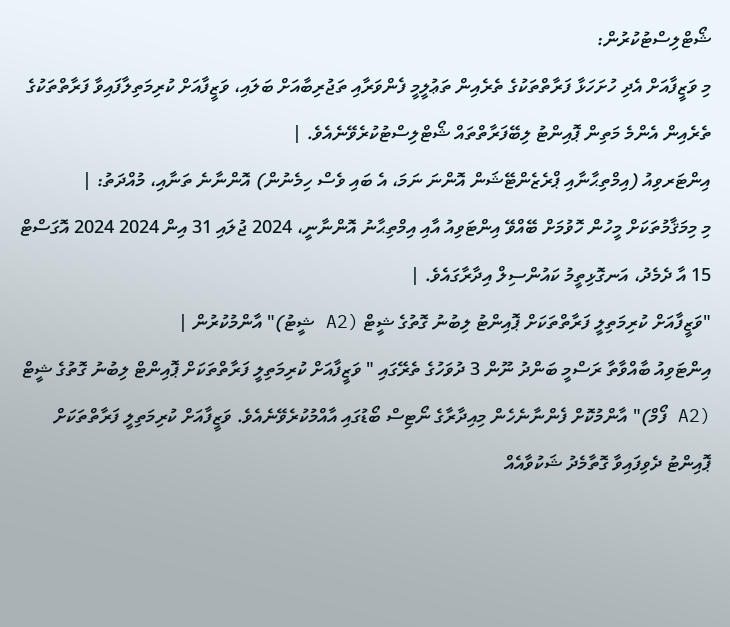ޝޯޓްލިސްޓުކުރުން:
މި ވަޒީފާއަށް އެދި ހުށަހަޅާ ފަރާތްތަކުގެ ތެރެއިން ތަޢުލީމީ ފެންވަރާއި ތަޖުރިބާއަށް ބަލައި، ވަޒީފާއަށް ކުރިމަތިލާފައިވާ ފަރާތްތަކުގެ ތެރެއިން އެންމެ މަތިން ޕޮއިންޓު ލިބޭފަރާތްތައް ޝޯޓްލިސްޓުކުރެވޭނެއެވެ. |
އިންޓަރވިއު (އިމްތިޙާނާއި ޕްރެޒެންޓޭޝަން އޮންނަ ނަމަ، އެ ބައި ވެސް ހިމެނުން) އޮންނާނެ ތަނާއި، މުއްދަތު: |
މި މިމަޤާމުތަކަށް މީހުން ހޮވުމަށް ބޭއްވޭ އިންޓަވިއު އާއި އިމްތިޙާނު އޮންނާނީ، 2024 ޖުލައި 31 އިން 2024 2024 އޮގަސްޓް 15 އާ ދެމެދު، އަނގޮޅިތީމު ކައުންސިލް އިދާރާގައެވެ. |
"ވަޒީފާއަށް ކުރިމަތިލީ ފަރާތްތަކަށް ޕޮއިންޓު ލިބުނު ގޮތުގެ ޝީޓް (A2 ޝީޓު)" އާންމުކުރުން |
އިންޓަވިއު ބާއްވާތާ ރަސްމީ ބަންދު ނޫން 3 ދުވަހުގެ ތެރޭގައި " ވަޒީފާއަށް ކުރިމަތިލީ ފަރާތްތަކަށް ޕޮއިންޓް ލިބުނު ގޮތުގެ ޝީޓް (A2 ފޯމް)" އާންމުކޮށް ފެންނާނެހެން މިއިދާރާގެ ނޯޓިސް ބޯޑުގައި އާއްމުކުރެވޭނެއެވެ. ވަޒީފާއަށް ކުރިމަތިލީ ފަރާތްތަކަށް ޕޮއިންޓު ދެވިފައިވާ ގޮތާމެދު ޝަކުވާއެއް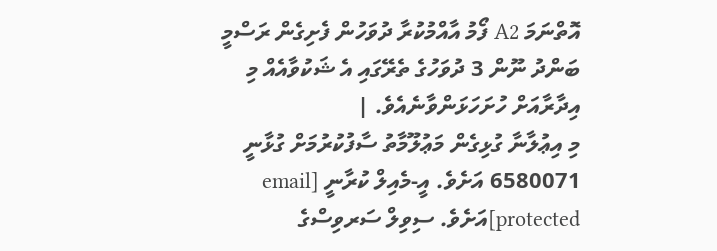އޮތްނަމަ A2 ފޯމު އާއްމުކުރާ ދުވަހުން ފެށިގެން ރަސްމީ ބަންދު ނޫން 3 ދުވަހުގެ ތެރޭގައި އެ ޝަކުވާއެއް މި އިދާރާއަށް ހުށަހަޅަންވާނެއެވެ. |
މި އިޢުލާނާ ގުޅިގެން މަޢުލޫމާތު ސާފުކުރުމަށް ގުޅާނީ 6580071 އަށެވެ. އީ-މެއިލް ކުރާނީ [email protected]އަށެވެ. ސިވިލް ސަރވިސްގެ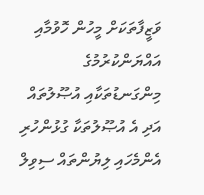ވަޒީފާތަކަށް މީހުން ހޮވުމާއި އައްޔަންކުރުމުގެ މިންގަނޑުތަކާއި އުޞޫލުތައް އަދި އެ އުޞޫލުތަކާ ގުޅުންހުރި އެންމެހައި ލިޔުންތައް ސިވިލް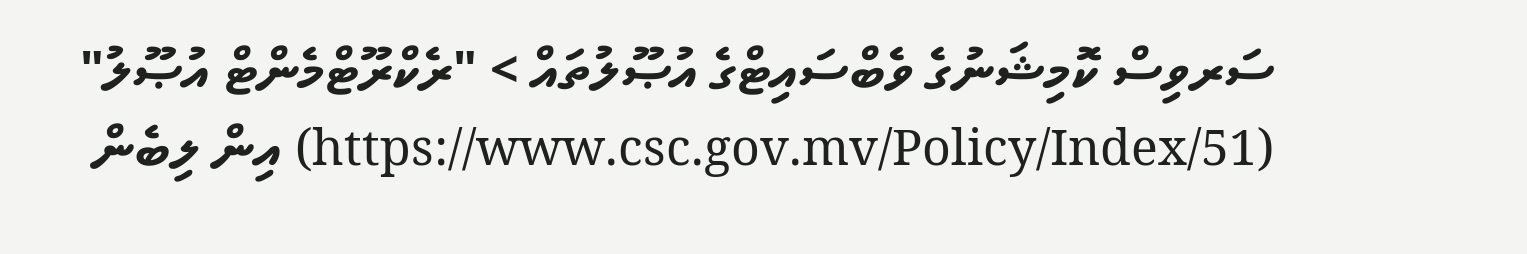ސަރވިސް ކޮމިޝަނުގެ ވެބްސައިޓްގެ އުޞޫލުތައް > "ރެކްރޫޓްމެންޓް އުޞޫލު" (https://www.csc.gov.mv/Policy/Index/51) އިން ލިބެން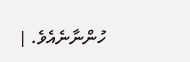ހުންނާނެއެވެ. |